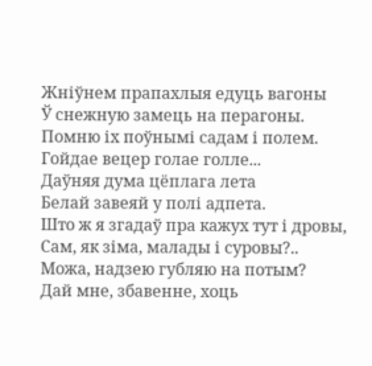Жніўнем прапахлыя едуць вагоны
Ў снежную замець на перагоны.
Помню іх поўнымі садам і полем.
Гойдае вецер голае голле...
Даўняя дума цёплага лета
Белай завеяй у полі адпета.
Што ж я згадаў пра кажух тут і дровы,
Сам, як зіма, малады і суровы?..
Можа, надзею губляю на потым?
Дай мне, збавенне, хоць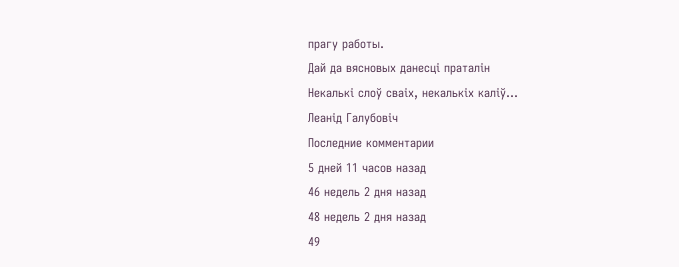прагу работы.
Дай да вясновых данесці праталін
Некалькі слоў сваіх, некалькіх каліў...
Леанід Галубовіч
Последние комментарии
5 дней 11 часов назад
46 недель 2 дня назад
48 недель 2 дня назад
49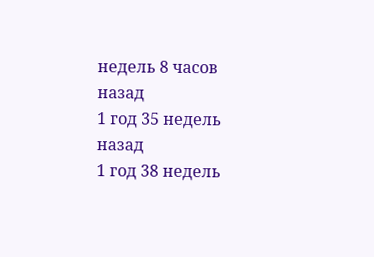недель 8 часов назад
1 год 35 недель назад
1 год 38 недель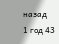назад
1 год 43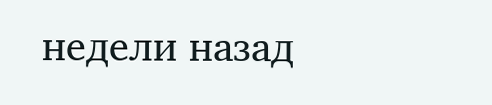недели назад